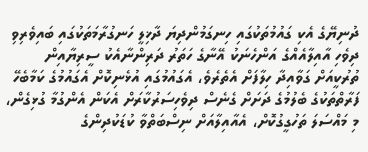ދުނިޔޭގެ އެކި ގައުމުތަކުގައި ހިނގަމުންދިޔަ ދާޚިލީ ހަނގުރާމަތަކުގައި ބައިވެރިވި ދިވެހި އާއިލާއެއްގެ އަންހެނަކު އޭނާގެ ހަތަރު ދަރިންނާއެކު ސީރިޔާއިން ތުރުކީއަށް ގަވާއިދާ ހިލާފަށް އެތެރެވެ، އެގައުމުގައި އުޅެނިކޮށް އެގައުމުގެ ކަމާބެހޭ ފަރާތްތަކުގެ ބެލުމުގެ ދަށަށް ގެނެސް ދިވެހިސަރުކާރަށް އެކަން އެންގުމާ ގުޅިގެން، މި މައްސަލަ ތަހުގީގުކޮށް، އެއާއިލާއަށް ނިސްބަތްވާ ކުޑަކުދިންގެ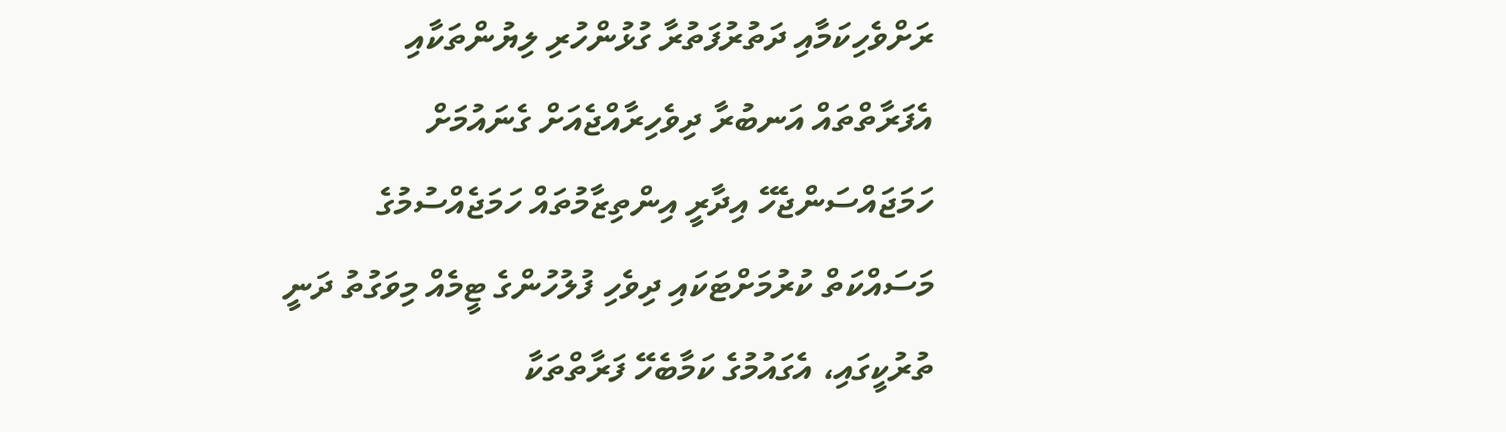ރަށްވެހިކަމާއި ދަތުރުފަތުރާ ގުޅުންހުރި ލިޔުންތަކާއި އެފަރާތްތައް އަނބުރާ ދިވެހިރާއްޖެއަށް ގެނައުމަށް ހަމަޖައްސަންޖެހޭ އިދާރީ އިންތިޒާމުތައް ހަމަޖެއްސުމުގެ މަސައްކަތް ކުރުމަށްޓަކައި ދިވެހި ފުލުހުންގެ ޓީމެއް މިވަގުތު ދަނީ ތުރުކީގައި، އެގައުމުގެ ކަމާބެހޭ ފަރާތްތަކާ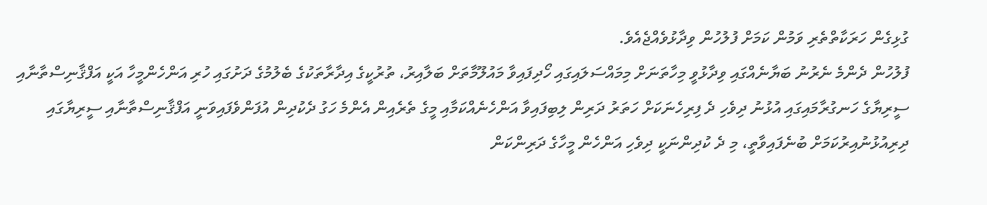ގުޅިގެން ހަރަކާތްތެރި ވަމުން ކަމަށް ފުލުހުން ވިދާޅުވެއްޖެއެވެ.
ފުލުހުން ދެންމެ ނެރުނު ބަޔާނެއްގައި ވިދާޅުވީ މިހާތަނަށް މިމައްސަލައިގައި ހޯދިފައިވާ މައުލޫމާތަށް ބަލާއިރު، ތުރުކީގެ އިދާރާތަކުގެ ބެލުމުގެ ދަށުގައި ހުރި އަންހެންމީހާ އަކީ އަފްޤާނިސްތާނާއި ސީރިޔާގެ ހަނގުރާމައިގައި އުޅުނު ދިވެހި ދެ ފިރިހެނަކަށް ހަތަރު ދަރިން ލިބިފައިވާ އަންހެނެއްކަމާއި މީގެ ތެރެއިން އެންމެ ހަގު ދެކުދިން އުފަންވެފައިވަނީ އަފްޤާނިސްތާނާއި ސީރިޔާގައި ދިރިއުޅުނުއިރުކަމަށް ބުނެފައިވާތީ، މި ދެ ކުދިންނަކީ ދިވެހި އަންހެން މީހާގެ ދަރިންކަން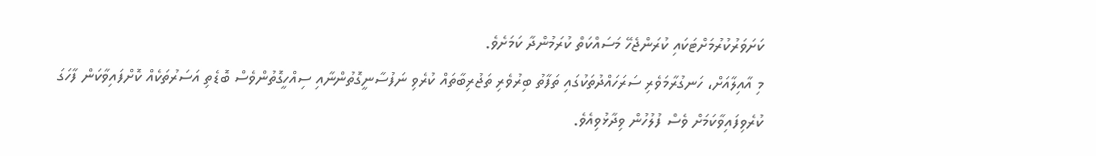ކަށަވަރުކުރުމަށްޓަކައި ކުރަންޖެހޭ މަސައްކަތް ކުރަމުންދާ ކަމަށެވެ.
މި އާއިލާއަށް، ހަނގުރާމަވެރި ސަރަހައްދުތަކުގައި ތަފާތު ބިރުވެރި ތަޖުރިބާތައް ކުރެވި ނަފުސާނީގޮތުންނާއި ސިއްހީގޮތުންވެސް ބޮޑެތި އަސަރުތަކެއް ކޮށްފައިވާކަން ފާހަގަ ކުރެވިފައިވާކަމަށް ވެސް ފުލުހުން ވިދާޅުވިއެވެ.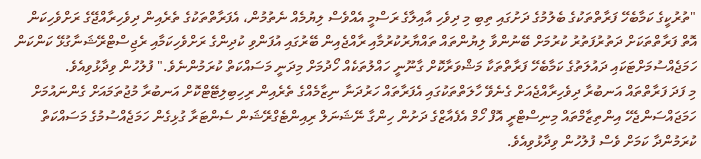"ތުރުކީގެ ކަމާބެހޭ ފަރާތްތަކުގެ ބެލުމުގެ ދަށުގައި ތިބި މި ދިވެހި އާއިލާގެ ރަސްމީ އެއްވެސް ލިޔުމެއް ނެތުމުން، އެފަރާތްތަކުގެ ތެރެއިން ދިވެހިރާއްޖޭގެ ރަށްވެހިކަން އޮތް ފަރާތްތަކަށް ދަތުރުފަތުރު ކުރުމަށް ބޭނުންވާ ލިޔުންތައް ތައްޔާރުކުރުމާއި ރާއްޖެއިން ބޭރުގައި އުފަންވި ކުދިންގެ ރަށްވެހިކަމާއި ރެޖިސްޓްރޭޝަނާގުޅޭ ކަންކަން ހަމަޖެއްސުމަށްޓަކައި ދައުލަތުގެ ކަމާބެހޭ ފަރާތްތަކާ މަޝްވަރާކޮށް ގާނޫނީ ހައްލުތަކެއް ހޯދުމަށް މިދަނީ މަސައްކަތް ކުރަމުންނެވެ." ފުލުހުން ވިދާޅުވިއެވެ.
މި ފަދަ ފަރާތްތައް އަނބުރާ ދިވެހިރާއްޖެއަށް ގެނެވޭ ހާލަތްތަކުގައި އެފަރާތައް ހަރުދަނާ ނިޒާމެއްގެ ތެރެއިން ރިހިބިލިޓޭޓްކޮށް އަނބުރާ މުޖުތަމައަށް ގެންނައުމަށް ހަމަޖައްސަންޖެހޭ އިންތިޒާމްތައް މިނިސްޓްރީ އޮފް ހޯމް އެފެއާޒްގެ ދަށުން ހިންގާ ނޭޝަނަލް ރިއިންޓެގްރޭޝަން ސެންޓަރާ ގުޅިގެން ހަމަޖެއްސުމުގެ މަސައްކަތް ކުރަމުންދާ ކަމަށް ވެސް ފުލުހުން ވިދާޅުވިއެވެ.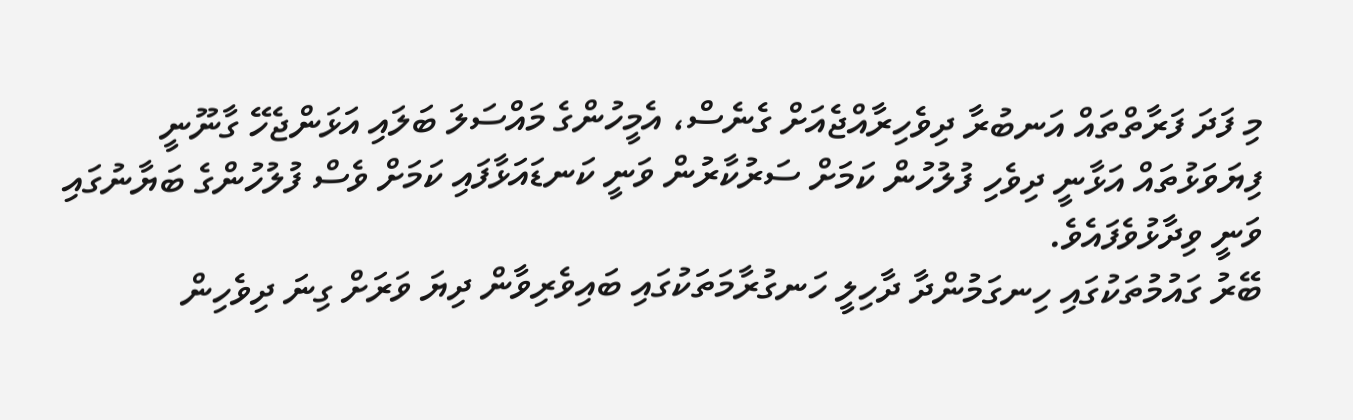މި ފަދަ ފަރާތްތައް އަނބުރާ ދިވެހިރާއްޖެއަށް ގެނެސް، އެމީހުންގެ މައްސަލަ ބަލައި އަޅަންޖެހޭ ގާނޫނީ ފިޔަވަޅުތައް އަޅާނީ ދިވެހި ފުލުހުން ކަމަށް ސަރުކާރުން ވަނީ ކަނޑައަޅާފައި ކަމަށް ވެސް ފުލުހުންގެ ބަޔާނުގައި ވަނީ ވިދާޅުވެފައެވެ.
ބޭރު ގައުމުތަކުގައި ހިނގަމުންދާ ދާހިލީ ހަނގުރާމަތަކުގައި ބައިވެރިވާން ދިޔަ ވަރަށް ގިނަ ދިވެހިން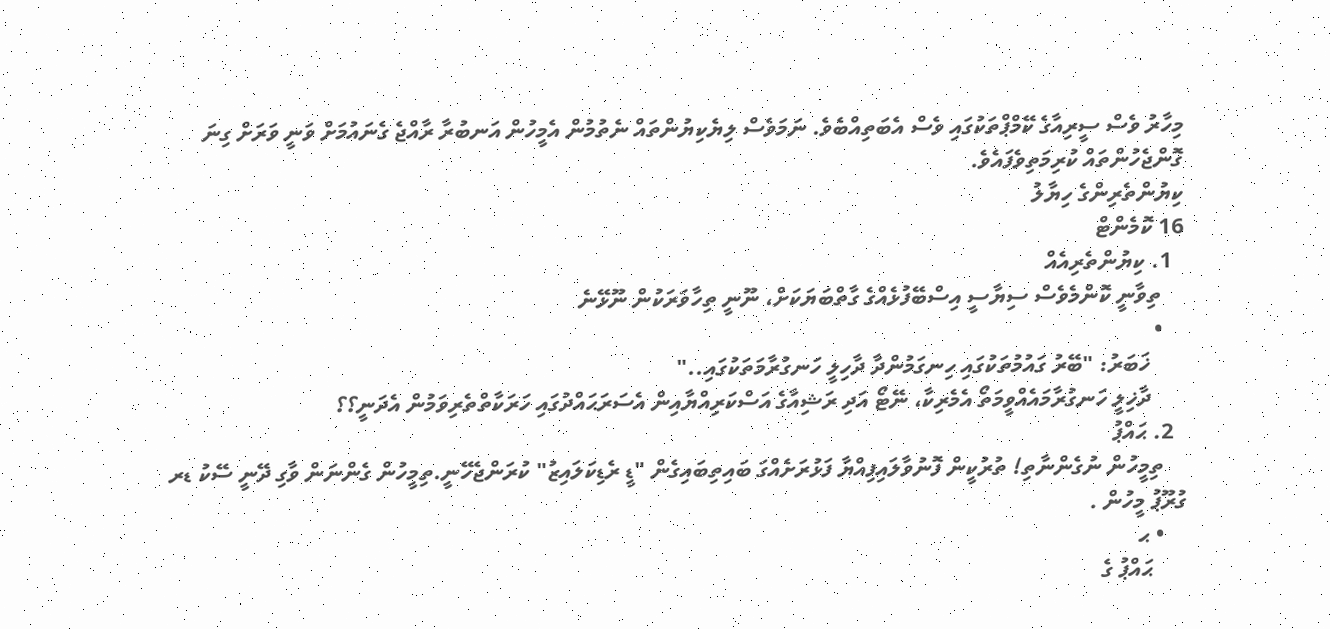މިހާރު ވެސް ސީރިއާގެ ކޭމްޕްތަކުގައި ވެސް އެބަތިއްބެވެ. ނަމަވެސް ލިޔެކިޔުންތައް ނެތުމުން އެމީހުން އަނބުރާ ރާއްޖެ ގެނައުމަށް ވަނީ ވަރަށް ގިނަ ގޮންޖެހުންތައް ކުރިމަތިވެފައެވެ.
ކިޔުންތެރިންގެ ހިޔާލު
16 ކޮމެންޓް
  1. ކިޔުންތެރިއެއް
    ތިވާނީ ކޮންމެވެސް ސިޔާސީ އިސްބޭފުޅެއްގެ ގާތްބަޔަކަށް، ނޫނީ ތިހާވަރަކުން ނޫޅޭނެ
    •
      ޚަބަރު: "ބޭރު ގައުމުތަކުގައި ހިނގަމުންދާ ދާހިލީ ހަނގުރާމަތަކުގައި.."
      ދާޚިލީ ހަނގުރާމައެއްވީމަތޯ އެމެރިކާ، ނޭޓޯ އަދި ރަޝިއާގެ އަސްކަރިއްޔާއިން އެސަރަޙައްދުގައި ހަރަކާތްތެރިވަމުން އެދަނީ؟؟
  2. ޙައްޕު
    ތިމީހުން ނުގެންނާތި! ތުރުކީން ފޮނުވާލައިފިއްޔާ ފަޅުރަށެއްގަ ބައިތިބައިގެން "ޑީ ރެޑިކަލައިޒު" ކުރަންޖެހޭނީ.ތިމީހުން ގެންނަން ވާގި ދޭނީ ސޭކު ޑރ ގުރޫޕު މީހުން .
    • ޙ
      ޙައްޕު ގެ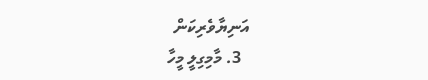އަނިޔާވެރިކަން
  3. މާމިގިލީ މީހާ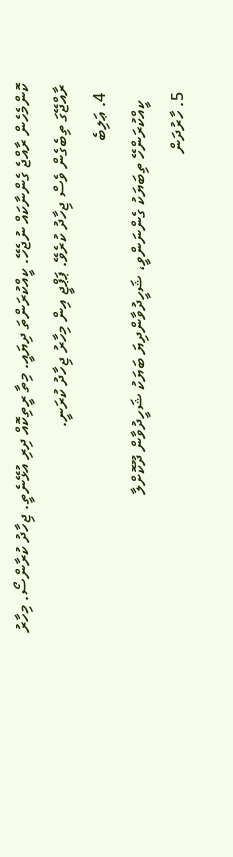ކޮންމެހެން ރާއްޖެ ގެންނާކައް ނުޖެހޭ. ކީއްކުރަންތަ ދިޔައީ. މިތާ ރީތިކޮއް ދިރި އުޅޭނެތީ. ޖިހާދު ކުރާންސޯ. މިހާރު ރާއްޖޭގަ ތިބެގެން ވެސް ޖިހާދު ކުރެވޭ. ޕަޕްޖީ އިން މިހާރު ޖިހާދު ކުރަނީ.
  4. ޢަލިބެ
    ކީއްކުރަންހޭ ތިބަޔަކު ގެންނަންވީ، ޝަހީދުވާންދިޔަ ބަޔަކު ޝަހީދުވާން ދޫކޮށްލާ
  5. ހާރުދަން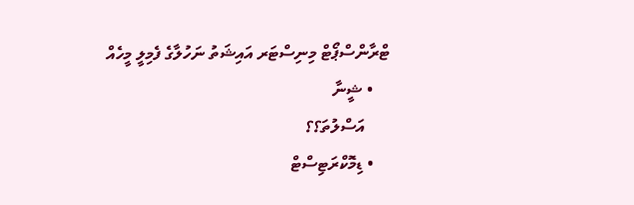ޓްރާންސްޕޯޓް މިނިސްޓަރ އައިޝަތު ނަހުލާގެ ފެމިލީ މީހެއް
    • ޝީނާ
      އަސްލުތަ؟؟
    • ޑިމޮކްރަޓިސްޓް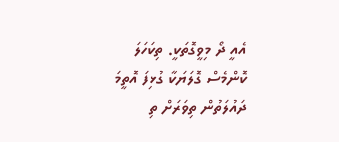އެއީ ދޯ މިވީގޮތަކީ. ތިކަހަލަ ކޮންމެސް ގޮލަޔަކާ ގުޅިފަ އޮތީމަ ދައުލަތުން ތިވަރަށް ތި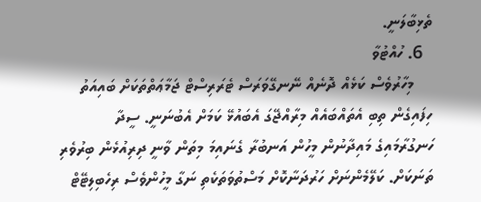ތެޅިބާލަނީ.
  6. ހުއްޓުވާ
    މިހާރުވެސް ކަޅެއް ދޮނެއް ނޭނގޭވަރަސް ޓެރަރިސްޓް ޖަމާޢަތްތަކަށް ބައިއަތު ހިފައިގެން ތިބި އެތައްބައެއް މިރާއްޖޭގަ އެބައުޅޭ ކަމަށް އެބުނަނީ. ސީދާ ހަނގުރާމައިގެ މައިދާނުން މީހުން އަނބުރާ ގެނައިމަ މިތަން ވާނީ ދިރިއުޅެން ބިރުވެރި ތަނަކަށް. ކަލޭމެންނަށް ހަރުދަނާކޮށް މަސްތުވަތަކެތި ނަގާ މީހުންވެސް ރިހެބިލިޓޭޓް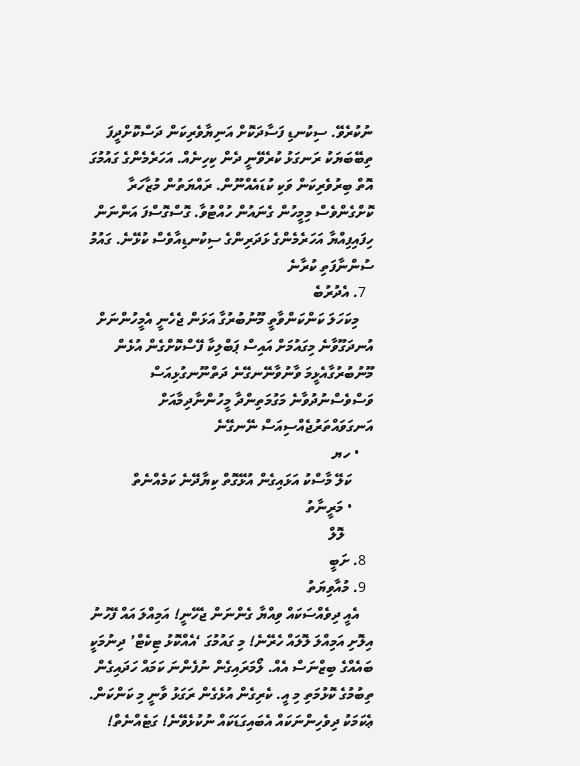ނުކުރެވޭ. ސިކުނޑި ފަސާދަކޮށް އަނިޔާވެރިކަން ދަސްކޮށްދީފަ ތިބޭބަޔަކު ރަނގަޅު ކުރެވޭނީ ދެން ކިހިނެއް. އަހަރެމެންގެ ގައުމުގަ އޮތް ބިރުވެރިކަން ވަކި ކުޑައެއްނޫން. ރައްޔަތުން މުޒާހަރާ ކޮށްގެންވެސް މިމީހުން ގެނައުން ހުއްޓުވާ. ގޮސްގޮސްފަ އަންނަން ހިފައިފިއްޔާ އަހަރެމެންގެ ޅަދަރިންގެ ސިކުނޑިއާވެސް ކުޅޭނެ. ގައުމު ސުންނާފަތި ކުރާނެ
  7. އެދުރުބެ
    މިކަހަލަ ކަންކަންވާތީ މޫނުބުރުގާ އަޅަން ޖެހެނީ އެމީހުންނަށް އުނދަގޫވާނެ މިގައުމަށް އައިސް ޕަބްލިކާ ފޭސްކޮށްގެން އުޅެން މޫނުބުރުގާއެޅީމަ ވާނުވާނޭނގޭނެ ދަތްނޫނގުޅިއަސް ވަސްވެސްނުދުވާނެ މަގުމަތިންދާ މީހުންނާދިމާއަށް އަނގަވައްތަރުޖެއްސިއަސް ނޭނގޭނެ
    • ހޔ
      ކަލޭ މާސްކު އަޅައިގެން އުޅޭގޮތް ކިޔާދޭނެ ކަމެއްނެތް
      • މަރީނާތު
        ލޮލް
  8. ށަބީ
  9. މުއާވިޔަތު
    އެއީ ދިވެއްސަކައް ވިއްޔާ ގެންނަން ޖެހޭނީ! އަމިއްލަ އައް ފޭހުނު އިލޮށި އަމިއްލަ ލޮލައް ހެރޭނެ! މި ގައުމުގަ ‘އެއްކޮޅު ޓިކެޓް’ ދިނުމަކީ ބައެއްގެ ބިޒްނަސް އެއް. ލޯމަރައިގެން ނުފެންނަ ކަމައް ހަދައިގެން ތިބުމުގެ ކޮޅުމަތި މި އީ. ކެރިގެން އުޅެގެން ރަގަޅު ވާނީ މި ކަންކަން. ޢެކަމަކު ދިވެހިންނަކައް އެބައިގަޑަކައް ނުކުޅެވޭނެ! ގަޓެއްނެތް!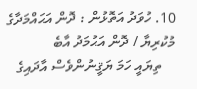10. ހުވަދު އަތޮޅުން : ދޮން އަޙައްމަދާގެ މުކުރިޔާ / ދޮން އަޙުމަދު އާބެ
    ތިޔައީ ހަމަ ޔަޤީނުންވެސް އާދައިގެ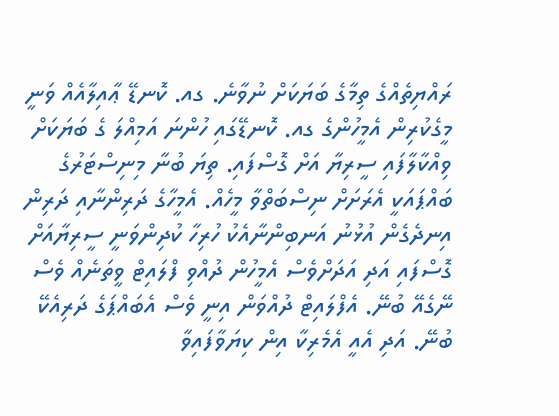ރައްޔިތެއްގެ ތިމާގެ ބަޔަކަށް ނުވާނެ. ގއ. ކޮނޑޭ ޢާއިލާއެއް ވަނީ މީގެކުރިން އެމީހުންގެ ގއ. ކޮނޑޭގައި ހުންނަ އަމިއްލަ ގެ ބަޔަކަށް ވިއްކާލާފައި ސީރިޔާ އަށް ގޮސްފައި. ތިޔަ ބުނާ މިނިސްޓަރުގެ ބައްޕައަކީ އެރަށަށް ނިސްބަތްވާ މީހެއް. އެމީހާގެ ދަރިންނާއި ދަރިން އިނދެގެން އުޅުނު އަނބިންނާއެކު ހުރިހާ ކުދިންވަނީ ސީރިޔާއަށް ގޮސްފައި އަދި އަދަށްވެސް އެމީހުން ދުއްވި ފްލައިޓް ވީތަނެއް ވެސް ނޭގެއޭ ބުނޭ. އެފްލައިޓް ދުއްވަން އިނީ ވެސް އެބައްޕަގެ ދަރިއެކޭ ބުނޭ. އަދި އެއީ އެމެރިކާ އިން ކިޔަވާފައިވާ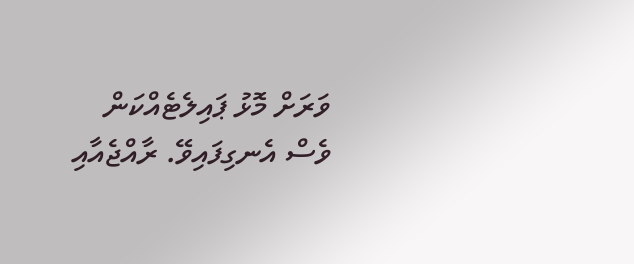ވަރަށް މޮޅު ޕައިލެޓެއްކަން ވެސް އެނގިފައިވޭ. ރާއްޖެއާއި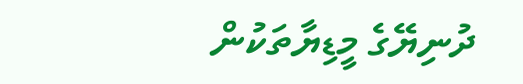ދުނިޔޭގެ މީޑިޔާތަކުން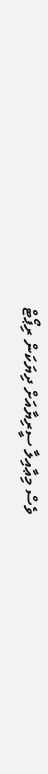ވެސް މިޢާއިލާ ސީރިޔާއަށް ދިޔަކަން ރިޕޯޓް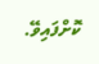ކޮށްފައިވޭ.